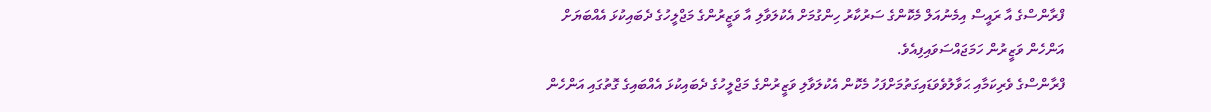ފްރާންސްގެ އާ ރައީސް އިމެނުއަލް މެކޮންގެ ސަރުކާރު ހިންގުމަށް އެކުލަވާލި އާ ވަޒީރުންގެ މަޖްލީހުގެ ދެބައިކުޅަ އެއްބަޔަށް އަންހެން ވަޒީރުން ހަމަޖައްސަވައިފިއެވެ.
ފްރާންސްގެ ވެރިކަމާއި ޙަވާލުވެވަޑައިގަތުމަށްފަހު މެކޮން އެކުލަވާލި ވަޒީރުންގެ މަޖްލީހުގެ ދެބައިކުޅަ އެއްބައިގެ ގޮތުގައި އަންހެން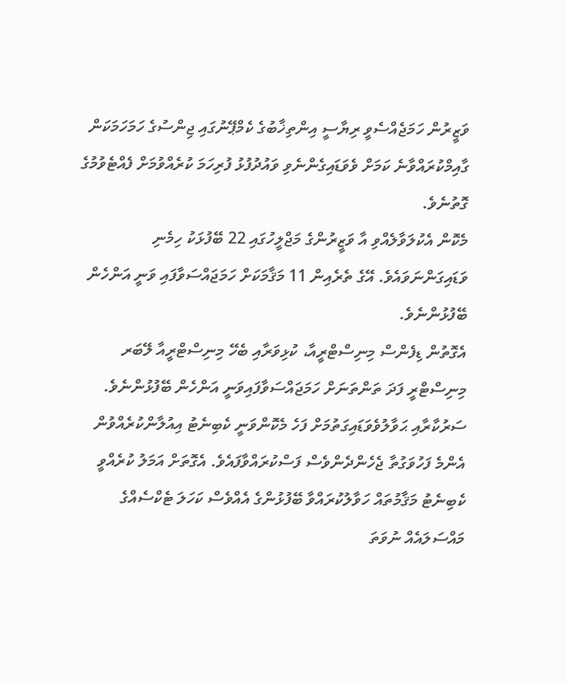ވަޒީރުން ހަމަޖެއްސެވީ ރިޔާސީ އިންތިޚާބުގެ ކެމްޕޭނުގައި ޖިންސުގެ ހަމަހަމަކަން ގާއިމްކުރައްވާނެ ކަމަށް ވެވަޑައިގެންނެވި ވައުދުފުޅު ފުރިހަމަ ކުރެއްވުމަށް ފެއްޓެވުމުގެ ގޮތުނެވެ.
މެކޮން އެކުލަވާލެއްވި އާ ވަޒީރުންގެ މަޖްލީހުގައި 22 ބޭފުޅަކު ހިމެނި ވަޑައިގަންނަވައެވެ. އޭގެ ތެރެއިން 11 މަޤާމަކަށް ހަމަޖައްސަވާފައި ވަނީ އަންހެން ބޭފުޅުންނެވެ.
އެގޮތުން ޑިފެންސް މިނިސްޓްރީއާ، ކުޅިވަރާއި ބެހޭ މިނިސްޓްރީއާ ލޭބަރ މިނިސްޓްރީ ފަދަ ތަންތަނަށް ހަމަޖައްސަވާފައިވަނީ އަންހެން ބޭފުޅުންނެވެ.
ސަރުކާރާއި ޙަވާލުވެވަޑައިގަތުމަށް ފަހެ މެކޮންވަނީ ކެބިނެޓު އިއުލާންކުރެއްވުން އެންމެ ފަހުވަގުތާ ޖެހެންދެންވެސް ފަސްކުރައްވާފައެވެ. އެގޮތަށް އަމަލު ކުރެއްވީ ކެބިނެޓު މަޤާމުތައް ހަވާލުކުރައްވާ ބޭފުޅުންގެ އެއްވެސް ކަހަލަ ޓެކްސެއްގެ މައްސަލައެއް ނުވަތަ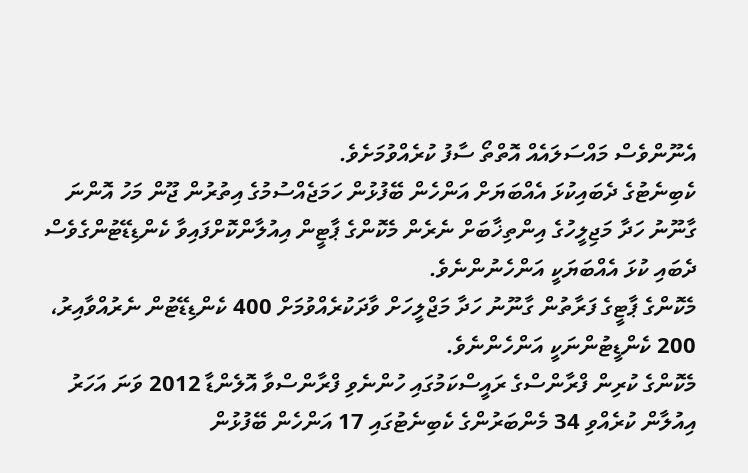އެނޫންވެސް މައްސަލައެއް އޮތްތޯ ސާފު ކުރެއްވުމަށެވެ.
ކެބިނެޓުގެ ދެބައިކުޅަ އެއްބަޔަށް އަންހެން ބޭފުޅުން ހަމަޖެއްސުމުގެ އިތުރުން ޖޫން މަހު އޮންނަ ގާނޫނު ހަދާ މަޖިލީހުގެ އިންތިޚާބަށް ނެރެން މެކޮންގެ ޕާޓީން އިއުލާންކޮށްފައިވާ ކެންޑިޑޭޓުންގެވެސް ދެބައި ކުޅަ އެއްބަޔަކީ އަންހެނުންނެވެ.
މެކޮންގެ ޕާޓީގެ ފަރާތުން ގާނޫނު ހަދާ މަޖްލީހަށް ވާދަކުރެއްވުމަށް 400 ކެންޑިޑޭޓުން ނެރުއްވާއިރު، 200 ކެންޑީޓުންނަކީ އަންހެންނެވެ.
މެކޮންގެ ކުރިން ފްރާންސްގެ ރައީސްކަމުގައި ހުންނެވި ފްރާންސްވާ އޮލެންޑާ 2012 ވަނަ އަހަރު އިއުލާން ކުރެއްވި 34 މެންބަރުންގެ ކެބިނެޓުގައި 17 އަންހެން ބޭފުޅުން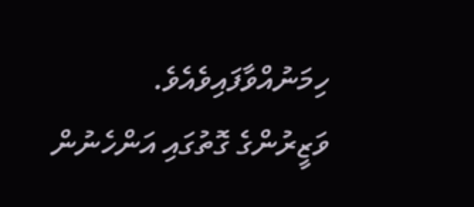ހިމަނުއްވާފައިވެއެވެ.
ވަޒީރުންގެ ގޮތުގައި އަންހެނުން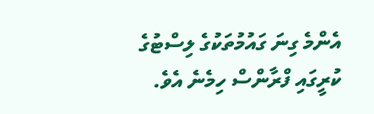އެންމެ ގިނަ ގައުމުތަކުގެ ލިސްޓުގެ ކުރީގައި ފްރާންސް ހިމެނެ އެވެ.